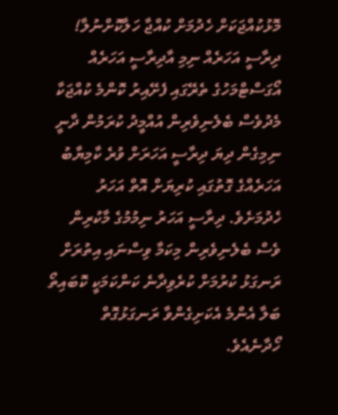މޮޅުކުއްޖަކަށް ހެދުމަށް ކުއްޖާ ހަލާކޮށްނުލާ!
ދިރާސީ އަހަރެއް ނިމި އާދިރާސީ އަހަރެއް އޯގަސްޓްމަހުގެ ތެރޭގައި ފެށޭއިރު ކޮންމެ ކުއްޖަކާ މެދުވެސް ބެލެނިވެރިން އުއްމީދު ކުރަމުން ދާނީ ނިމިގެން ދިޔަ ދިރާސީ އަހަރަށް ވުރެ ކާމިޔާބު އަހަރެއްގެ ގޮތުގައި ކުރިޔަށް އޮތް އަހަރު ހެދުމަށެވެ. ދިރާސީ އަހަރު ނިމުމުގެ މާކުރިން ވެސް ބެލެނިވެރިން މިކަމާ ވިސްނައި އިތުރަށް ރަނގަޅު ކުރުމަށް ކުރެވިދާނެ ކަންކަމަކީ ކޮބައިތޯ ބަލާ އެންމެ އެކަށިގެންވާ ރަނގަޅުގޮތް ހޯދާނެއެވެ.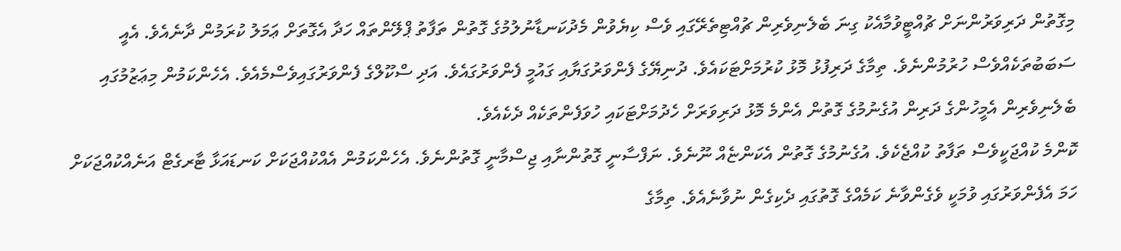މިގޮތުން ދަރިވަރުންނަށް ޗުއްޓީވުމާއެކު ގިނަ ބެލެނިވެރިން ޗުއްޓިތެރޭގައި ވެސް ކިޔެވުން މެދުކަނޑާނުލުމުގެ ގޮތުން ތަފާތު ޕްލޭންތައް ހަދާ އެގޮތަށް ޢަމަލު ކުރަމުން ދާނެއެވެ. އެއީ ސަބަބުތަކެއްވެސް ހުރުމުންނެވެ. ތިމާގެ ދަރިފުޅު މޮޅު ކުރުމަށްޓަކައެވެ. ދުނިޔޭގެ ފެންވަރުގަޔާއި ގައުމީ ފެންވަރުގައެވެ. އަދި ސްކޫލްގެ ފެންވަރުގައިވެސްމެއެވެ. އެހެންކަމުން މިޢަޒުމުގައި ބެލެނިވެރިން އެމީހުންގެ ދަރިން އުގެނުމުގެ ގޮތުން އެންމެ މޮޅު ދަރިވަރަށް ހެދުމަށްޓަކައި ހުވަފެންތަކެއް ދެކެއެވެ.
ކޮންމެ ކުއްޖަކީވެސް ތަފާތު ކުއްޖެކެވެ. އުގެނުމުގެ ގޮތުން އެކަންޏެއް ނޫނެވެ. ނަފްސާނީ ގޮތުންނާއި ޖިސްމާނީ ގޮތުންނެވެ. އެހެންކަމުން އެއްކުއްޖަކަށް ކަނޑައަޅާ ޓާރގެޓް އަނެއްކުއްޖަކަށް ހަމަ އެފެންވަރުގައި ވުމަކީ ވެގެންވާނެ ކަމެއްގެ ގޮތުގައި ދެކިގެން ނުވާނެއެވެ. ތިމާގެ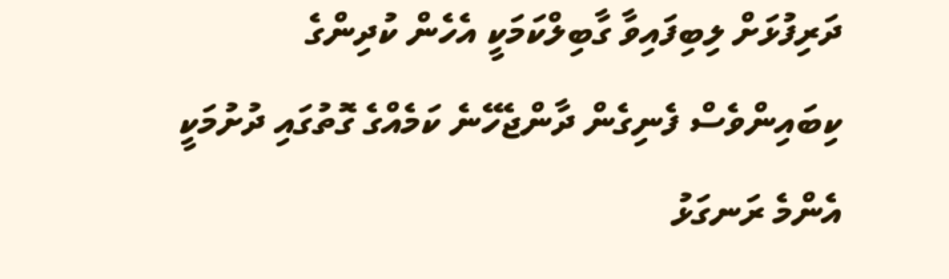ދަރިފުޅަށް ލިބިފައިވާ ގާބިލްކަމަކީ އެހެން ކުދިންގެ ކިބައިންވެސް ފެނިގެން ދާންޖެހޭނެ ކަމެއްގެ ގޮތުގައި ދުށުމަކީ އެންމެ ރަނގަޅު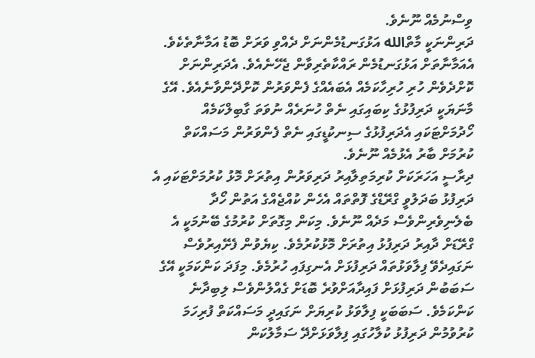ވިސްނުމެއް ނޫނެވެ.
ދަރިންނަކީ މާތްالله އަޅުގަނޑުމެންނަށް ދެއްވި ވަރަށް ބޮޑު އަމާނާތެކެވެ. އެއަމާނާތަށް އަޅުގަނޑުމެން ރައްކާތެރިވާން ޖެހޭނެއެވެ. އެދަރިންނަށް ކޮށްދެވެން ހުރި ހުރިހާކަމެއް އެބައެއްގެ ފެންވަރުން ކޮށްދޭންވާނެއެވެ. އޭގެ މާނަޔަކީ ދަރިފުޅުގެ ކިބައިގައި ނެތް ހުނަރެއް ނުވަތަ ގާބިލްކަމެއް ހޯދުމަށްޓަކައި އެދަރިފުޅުގެ ސިނކުޑީގައި ނެތް ފެންވަރުން މަސައްކަތް ކުރުމަށް ބާރު އެޅުމެއް ނޫނެވެ.
ދިރާސީ އަހަރަކަށް ކުރިމަތިލާއިރު ދަރިވަރުން އިތުރަށް މޮޅު ކުރުމަށްޓަކައި އެ ދަރިފުޅު ބަދަލުވީ ގްރޭޑްގެ ފޮތްތައް އެހެން ކުއްޖެއްގެ އަތުން ހޯދާ ބެލެނިވެރިންވެސް މަދެއް ނޫނެވެ. މިކަން މިގޮތަށް ކުރުމުގެ ބޭނުމަކީ އެ ގްރޭޑަށް ދާއިރު ދަރިފުޅު އިތުރަށް މޮޅުކުރުމެވެ. ކިޔެވުން ފެށޭއިރުވެސް ނަގައިދެވޭ ފިލާވަޅުތައް ދަރިފުޅަށް އެނގިފައި ހުރުމެވެ. މިފަދަ ކަންކަމަކީ އޭގެ ސަބަބުން ދަރިފުޅަށް ފައިދާއަށްވުރެ ބޮޑަށް ގެއްލުންވެސް ލިބިދާނެ ކަންކަމެވެ. ސަބަބަކީ ފިލާވަޅު ކުރިޔަށް ނަގައިދީ މަސައްކަތް ފުރިހަމަ ކުރުވުމުން ދަރިފުޅު ކުލާހުގައި ފިލާވަޅަށްދޭ ސަމާލުކަން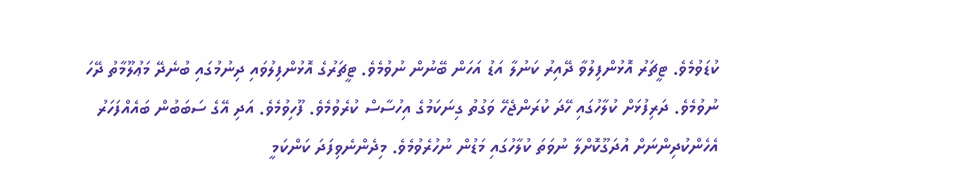ކުޑަވުމެވެ. ޓީޗަރު އޮޅުންފިލުވާ ދޭއިރު ކަނުލާ އަޑު އަހަން ބޭނުން ނުވުމެވެ. ޓީޗަރުގެ އޮޅުންފިލުވައި ދިނުމުގައި ބުނެދޭ މަޢުލޫމާތު ދޭހަ ނުވުމެވެ. ދަރިފުޅަށް ކުލާހުގައި ހޭދަ ކުރަންޖެހޭ ވަގުތު ގިނަކަމުގެ އިހުސާސް ކުރެވުމެވެ. ފޫހިވުމެވެ. އަދި އޭގެ ސަބަބުން ބައެއްފަހަރު އެހެންކުދިންނަށް އުދަގޫކޮށްލާ ނުވަތަ ކުލާހުގައި މަޑުން ނުހުރެވުމެވެ. މިދެންނެވިފަދަ ކަންކަމީ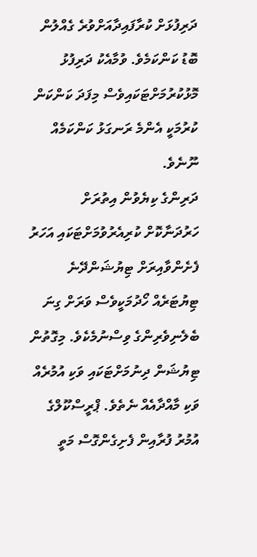ދަރިފުޅަށް ކުރާފައިދާއަށްވުރެ ގެއްލުން ބޮޑު ކަންކަމެވެ. ވުމާއެކު ދަރިފުޅު މޮޅުކުރުމަށްޓަކައިވެސް މިފަދަ ކަންކަން ކުރުމަކީ އެންމެ ރަނގަޅު ކަންކަމެއް ނޫނެވެ.
ދަރިންގެ ކިޔެވުން އިތުރަށް ހަރުދަނާކޮށް ކުރިއެރުވުމަށްޓަކައި އަހަރު ފެށެންވާއިރަށް ޓިޔުޝަންދޭނެ ޓިޔުޓަރެއް ހޯދުމަކީވެސް ވަރަށް ގިނަ ބެލެނިވެރިންގެ ވިސްނުމެކެވެ. މިގޮތުން ޓިޔުޝަން ދިނުމަށްޓަކައި ވަކި އުމުރެއް ވަކި މާއްދާއެއް ނެތެވެ. ޕްރީސްކޫލްގެ އުމުރު ފުރާއިން ފެށިގެންގޮސް މަތީ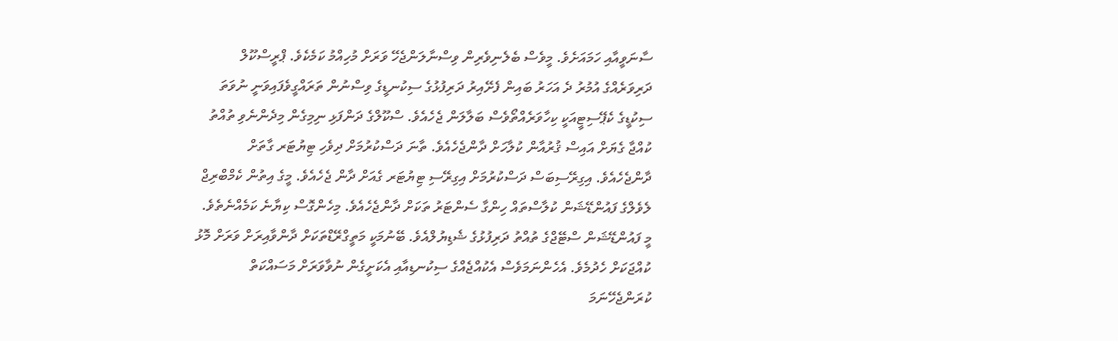ސާނަވީއާއި ހަމައަށެވެ. މީވެސް ބެލެނިވެރިން ވިސްނާލަންޖެހޭ ވަރަށް މުހިއްމު ކަމެކެވެ. ޕްރީސްކޫލް ދަރިވަރެއްގެ އުމުރު ދެ އަހަރު ބައިން ފެށޭއިރު ދަރިފުޅުގެ ސިކުނޑީގެ ވިސްނުން ތަރައްގީވެފައިވަނީ ނުވަތަ ސިކުޑީގެ ކެޕޭސިޓީއަކީ ކިހާވަރެއްތޯވެސް ބަލާލަން ޖެހެއެވެ. ސްކޫލްގެ ދަންފަޅި ނިމިގެން މިދެންނެވި ތުއްތު ކުއްޖާ ގެޔަށް އައިސް ޤުރުއާން ކުލާހަށް ދާންޖެހެއެވެ. ތާނަ ދަސްކުރުމަށް ދިވެހި ޓިޔުޓަރ ގާތަށް ދާންޖެހެއެވެ. އިގިރޭސިބަސް ދަސްކުރުމަށް އިގިރޭސި ޓިޔުޓަރ ގެއަށް ދާން ޖެހެއެވެ. މީގެ އިތުން ކެމްބްރިޖް ލެވެލްގެ ފައުންޑޭޝަން ކުލާސްތައް ހިންގާ ސެންޓަރު ތަކަށް ދާންޖެހެއެވެ. މިހެންގޮސް ކިޔާނެ ކަމެއްނެތެވެ. މީ ފައުންޑޭޝަން ސްޓޭޖްގެ ތުއްތު ދަރިފުޅުގެ ޝެޑިޔުލްއެވެ. ބޭނުމަކީ މަތީގްރޭޑްތަކަށް ދާންވާއިރަށް ވަރަށް މޮޅު ކުއްޖަކަށް ހެދުމެވެ. އެހެންނަމަވެސް އެކުއްޖެއްގެ ސިކުނޑިއާއި އެކަށީގެން ނުވާވަރަށް މަސައްކަތް ކުރަންޖެހޭނަމަ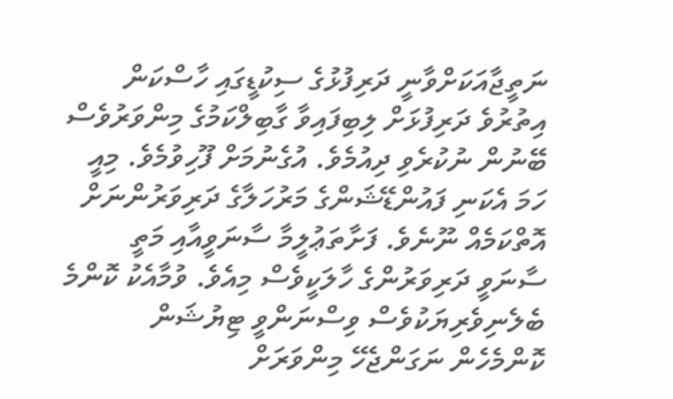ނަތީޖާއަކަށްވާނީ ދަރިފުޅުގެ ސިކުޑީގައި ހާސްކަން އިތުރުވެ ދަރިފުޅަށް ލިބިފައިވާ ގާބިލްކަމުގެ މިންވަރުވެސް ބޭނުން ނުކުރެވި ދިއުމެވެ. އުގެނުމަށް ފޫހިވުމެވެ. މިއީ ހަމަ އެކަނި ފައުންޑޭޝަންގެ މަރުހަލާގެ ދަރިވަރުންނަށް އޮތްކަމެއް ނޫނެވެ. ފަށާތަޢުލީމާ ސާނަވީއާއި މަތީ ސާނަވީ ދަރިވަރުންގެ ހާލަކީވެސް މިއެވެ. ވުމާއެކު ކޮންމެ ބެލެނިވެރިޔަކުވެސް ވިސްނަންވީ ޓިޔުޝަން ކޮންމެހެން ނަގަންޖެހޭ މިންވަރަށް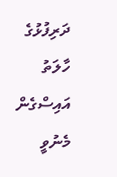ދަރިފުޅުގެ ހާލަތު އައިސްގެން މެނުވީ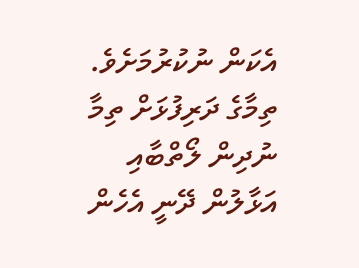އެކަން ނުކުރުމަށެވެ. ތިމާގެ ދަރިފުޅަށް ތިމާ ނުދިން ލޯތްބާއި އަޅާލުން ދޭނީ އެހެން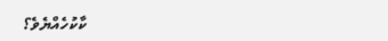ކާކުހެއްޔެވެ؟